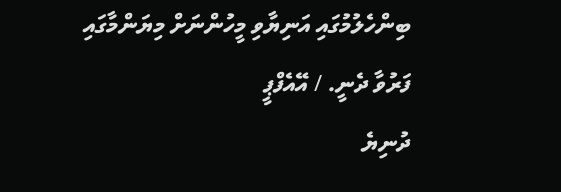ބިންހެލުމުގައި އަނިޔާވި މީހުންނަށް މިޔަންމާގައި ފަރުވާ ދެނީ. / އޭއެފްޕީ
ދުނިޔެ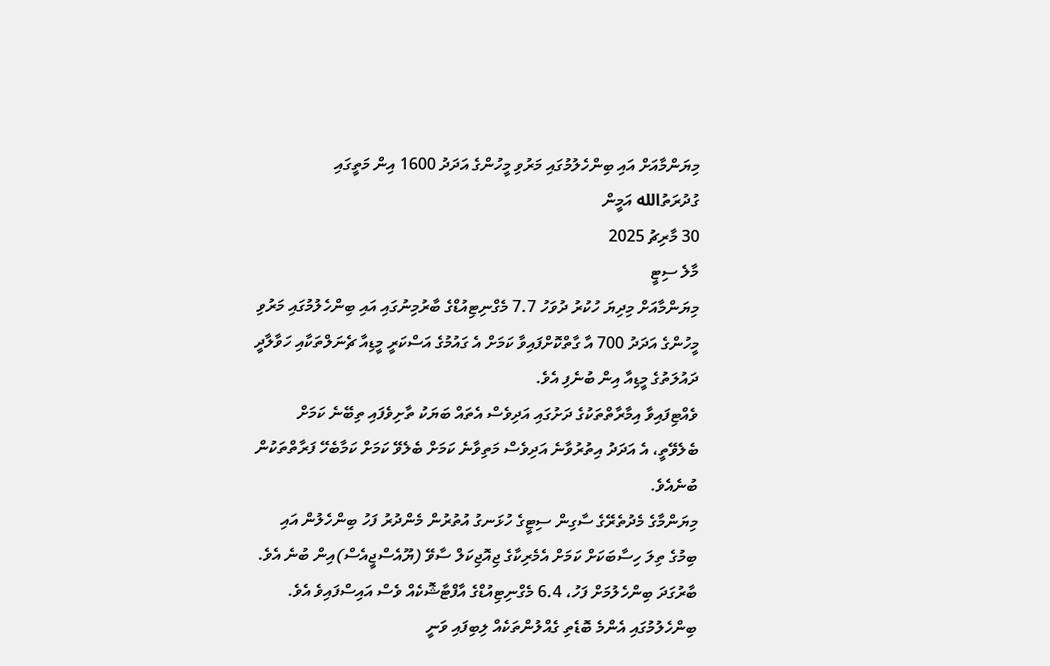މިޔަންމާއަށް އައި ބިންހެލުމުގައި މަރުވި މީހުންގެ އަދަދު 1600 އިން މަތީގައި
ގުދުރަތުالله އަމީން
30 މާރިޗު 2025
މާލެ ސިޓީ
މިޔަންމާއަށް މިދިޔަ ހުކުރު ދުވަހު 7.7 މެގްނިޓިއުޑްގެ ބާރުމިނުގައި އައި ބިންހެލުމުގައި މަރުވި މީހުންގެ އަދަދު 700 އާ ގާތްކޮށްފައިވާ ކަމަށް އެ ގައުމުގެ އަސްކަރީ މީޑިއާ ޗެނަލްތަކާއި ހަވާލާދީ ދައުލަތުގެ މީޑިއާ އިން ބުނެފި އެވެ.
ވެއްޓިފައިވާ އިމާރާތްތަކުގެ ދަށުގައި އަދިވެސް އެތައް ބަޔަކު ތާށިވެފައި ތިބޭނެ ކަމަށް ބެލެވޭތީ، އެ އަދަދު އިތުރުވާނެ އަދިވެސް މަތިވާނެ ކަމަށް ބެލެވޭ ކަމަށް ކަމާބެހޭ ފަރާތްތަކުން ބުނެއެވެ.
މިޔަންމާގެ މެދުތެރޭގެ ސާގިން ސިޓީގެ ހުޅަނގު އުތުރުން މެންދުރު ފަހު ބިންހެލުން އައި ބިމުގެ ތިލަ ހިސާބަކަށް ކަމަށް އެމެރިކާގެ ޖިއޮޖިކަލް ސާވޭ (ޔޫއެސްޖީއެސް)އިން ބުނެ އެވެ. ބާރުގަދަ ބިންހެލުމަށް ފަހު، 6.4 މެގްނިޓިއުޑްގެ އާފްޓާޝޮކެއް ވެސް އައިސްފައިވެ އެވެ. ބިންހެލުމުގައި އެންމެ ބޮޑެތި ގެއްލުންތަކެއް ލިބިފައި ވަނީ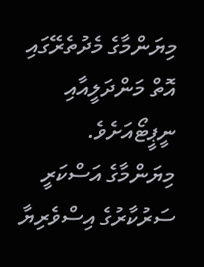މިޔަންމާގެ މެދުތެރޭގައި އޮތް މަންދަލީއާއި ނީޕީޓޯއަށެވެ.
މިޔަންމާގެ އަސްކަރީ ސަރުކާރުގެ އިސްވެރިޔާ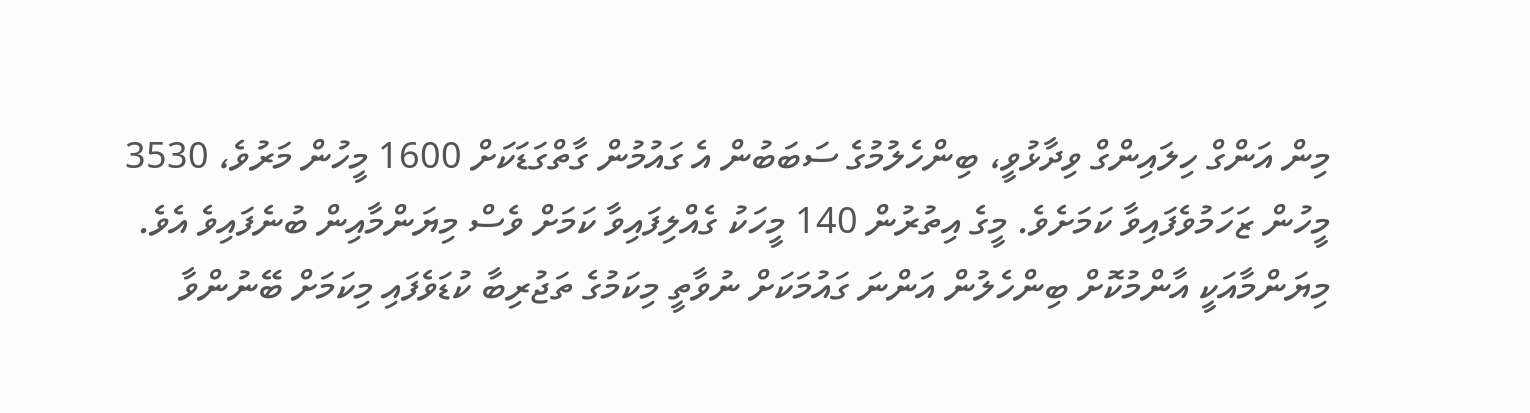މިން އަންގް ހިލައިންގް ވިދާޅުވީ، ބިންހެލުމުގެ ސަބަބުން އެ ގައުމުން ގާތްގަޑަކަށް 1600 މީހުން މަރުވެ، 3530 މީހުން ޒަހަމުވެފައިވާ ކަމަށެވެ. މީގެ އިތުރުން 140 މީހަކު ގެއްލިފައިވާ ކަމަށް ވެސް މިޔަންމާއިން ބުނެފައިވެ އެވެ.
މިޔަންމާއަކީ އާންމުކޮށް ބިންހެލުން އަންނަ ގައުމަކަށް ނުވާތީ މިކަމުގެ ތަޖުރިބާ ކުޑަވެފައި މިކަމަށް ބޭނުންވާ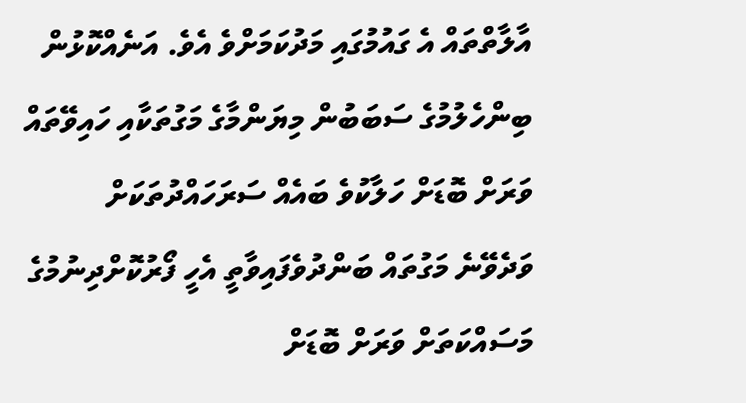އާލާތްތައް އެ ގައުމުގައި މަދުކަމަށްވެ އެވެ. އަނެއްކޮޅުން ބިންހެލުމުގެ ސަބަބުން މިޔަންމާގެ މަގުތަކާއި ހައިވޭތައް ވަރަށް ބޮޑަށް ހަލާކުވެ ބައެއް ސަރަހައްދުތަކަށް ވަދެވޭނެ މަގުތައް ބަންދުވެފައިވާތީ އެހީ ފޯރުކޮށްދިނުމުގެ މަސައްކަތަށް ވަރަށް ބޮޑަށް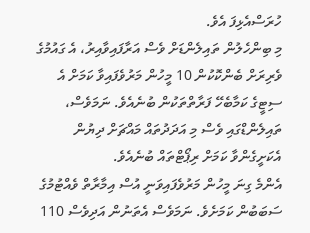ހުރަސްއެޅިފަ އެވެ.
މި ބިންހެލުން ތައިލެންޑަށް ވެސް އަރާފައިވާއިރު، އެ ގައުމުގެ ވެރިރަށް ބެންކޮކުން 10 މީހުން މަރުވެފައިވާ ކަމަށް އެ ސިޓީގެ ކަމާބެހޭ ފަރާތްތަކުން ބުނެއެވެ. ނަމަވެސް، ތައިލެންޑްގައި ވެސް މި އަދަދުތައް މައްޗަށް ދިޔުން އެކަށީގެންވާ ކަމަށް ރިޕޯޓްތައް ބުނެއެވެ.
އެންމެ ގިނަ މީހުން މަރުވެފައިވަނީ އުސް އިމާރާތް ވެއްޓުމުގެ ސަބަބުން ކަމަށެވެ. ނަމަވެސް އެތަނުން އަދިވެސް 110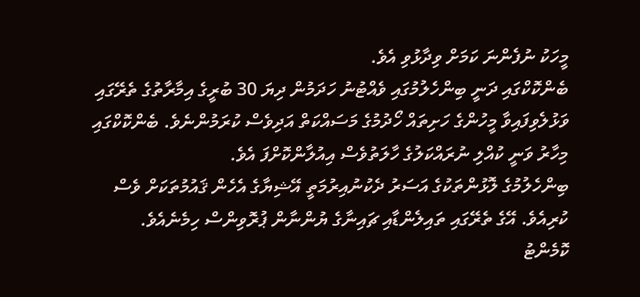މީހަކު ނުފެންނަ ކަމަށް ވިދާޅުވި އެވެ.
ބެންކޮކްގައި ދަނީ ބިންހެލުމުގައި ވެއްޓުނު ހަދަމުން ދިޔަ 30 ބުރީގެ އިމާރާތުގެ ތެރޭގައި ވަޅުލެވިފައިވާ މީހުންގެ ހަށިތައް ހޯދުމުގެ މަސައްކަތް އަދިވެސް ކުރަމުންނެވެ. ބެންކޮކްގައި މިހާރު ވަނީ ކުއްލި ނުރައްކަލުގެ ހާލަތުވެސް އިއުލާންކޮށްފަ އެވެ.
ބިންހެލުމުގެ ލޮޅުންތަކުގެ އަސަރު ދެކުނުއިރުމަތީ އޭޝިޔާގެ އެހެން ޤައުމުތަކަށް ވެސް ކުރިއެވެ. އޭގެ ތެރޭގައި ތައިލެންޑާއި ޗައިނާގެ ޔުންނާން ޕުރޮވިންސް ހިމެނެއެވެ.
ކޮމެންޓު